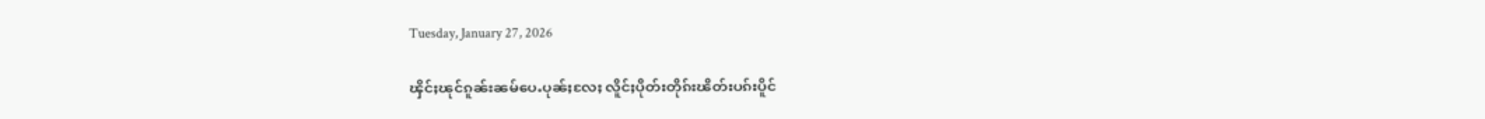Tuesday, January 27, 2026

ၾိင်ႈၽုင်ၵူၼ်းၼမ်ပေႉပုၼ်ႈလႄႈ လိူင်ႈပိုတ်းတိုၵ်းၽိတ်းပၵ်းပိူင်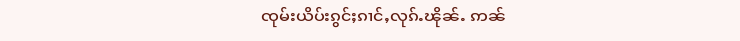ၸုမ်းယိပ်းၵွင်ႈၵၢင်ႇလုၵ်ႉၽိုၼ်ႉ ဢၼ်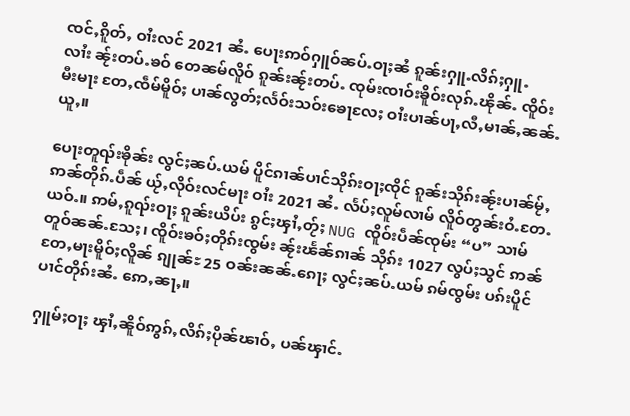ၸင်ႇၵိူတ်ႇ ဝၢႆးလင် 2021 ၼႆႉ ပေႃးဢဝ်ႁူဝ်ၼပ်ႉဝႃႈၼႆ ၵူၼ်းႁူႉလိၵ်ႈႁူႉလၢႆး ၼႂ်းတပ်ႉၶဝ် တေၼမ်လိူဝ် ၵူၼ်းၼႂ်းတပ်ႉ ၸုမ်းၸၢဝ်းၶိူဝ်းလုၵ်ႉၽိုၼ်ႉ ၸိူဝ်းမီးမႃး တႄႇၸဵမ်မိူဝ်ႈ ပၢၼ်လွတ်ႈလႅဝ်းသဝ်းၶေႃလႄႈ ဝၢႆးပၢၼ်ပႃႇလီႇမၢၼ်ႇၼၼ်ႉယူႇ။

ပေႃးတူၺ်းၶိုၼ်း လွင်ႈၼပ်ႉယမ် ပိူင်ၵၢၼ်ပၢင်သိုၵ်းဝႃႈၸိုင် ၵူၼ်းသိုၵ်းၼႂ်းပၢၼ်မႂ်ႇ ဢၼ်တိုၵ်ႉပဵၼ် ယႂ်ႇလိုဝ်းလင်မႃး ဝၢႆး 2021 ၼႆႉ လႅပ်ႈလူမ်လၢမ် လိူဝ်တွၼ်းဝႆႉတႄႉယဝ်ႉ။ ဢမ်ႇၵူၺ်းဝႃႈ ၵူၼ်းယိပ်း ၵွင်ႈၾၢႆႇတႂ်ႈ NUG ၸိူဝ်းပဵၼ်ၸုမ်း “ပ” သၢမ်တူဝ်ၼၼ်ႉသႄႈ၊ ၸိူဝ်းၶဝ်ႈတိုၵ်းၸွမ်း ၼႂ်းၽႅၼ်ၵၢၼ် သိုၵ်း 1027 လွပ်ႈသွင် ဢၼ်တႄႇမႃးမိူဝ်ႈလိူၼ် ၵျုၼ်ႊ 25 ဝၼ်းၼၼ်ႉၵေႃႈ လွင်ႈၼပ်ႉယမ် ၵမ်ၸွမ်း ပၵ်းပိူင်ပၢင်တိုၵ်းၼႆႉ ဢေႇၼႃႇ။

ႁူမ်ႈဝႃႈ ၾၢႆႇၼိူဝ်ဢွၵ်ႇလိၵ်ႈပိုၼ်ၽၢဝ်ႇ ပၼ်ၾၢင်ႉ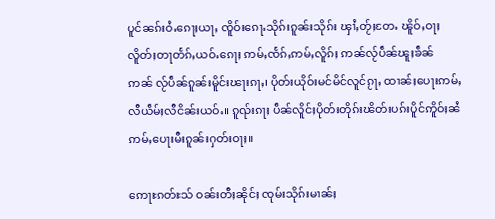ပူင်ၼၵ်းဝႆႉၵေႃႈယႃႇ ၸိူဝ်းၵေႃႉသိုၵ်းၵူၼ်းသိုၵ်း ၾၢႆႇတႂ်ႈတႄႉ ၽိူဝ်ႇဝႃႈလိူတ်ႈတႃတႅၵ်ႇယဝ်ႉၵေႃႈ ဢမ်ႇၸႅၵ်ႇဢမ်ႇလိူၵ်ႈ ဢၼ်လႂ်ပဵၼ်ၽူႈၶဵၼ် ဢၼ် လႂ်ပဵၼ်ၵူၼ်းမိူင်းၽႃးၵႃႇ၊ ပိုတ်းယိုဝ်းမင်မိင်လူင်ၵႂႃႇ ထၢၼ်ႈပေႃးဢမ်ႇလီယဵမ်ႈလီငိၼ်းယဝ်ႉ။ ၵူၺ်းၵႃႈ ပဵၼ်လိူင်ႈပိုတ်းတိုၵ်းၽိတ်းပၵ်းပိူင်ဢိူဝ်ႈၼႆ ဢမ်ႇပေႃးမီးၵူၼ်းႁတ်းဝႃႈ။

ဢေႃႊၵတ်ႊသ် ဝၼ်းတီႈၼိုင်ႈ ၸုမ်းသိုၵ်းမၢၼ်ႈ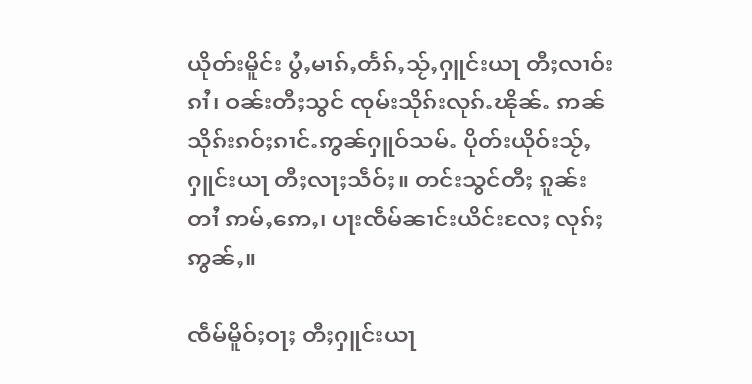ယိုတ်းမိူင်း ပွႆႇမၢၵ်ႇတႅၵ်ႇသႂ်ႇႁူင်းယႃ တီႈလၢဝ်းၵၢႆ၊ ဝၼ်းတီႈသွင် ၸုမ်းသိုၵ်းလုၵ်ႉၽိုၼ်ႉ ဢၼ်သိုၵ်းၵဝ်ႈၵၢင်ႉဢွၼ်ႁူဝ်သမ်ႉ ပိုတ်းယိုဝ်းသႂ်ႇႁူင်းယႃ တီႈလႃႈသဵဝ်ႈ။ တင်းသွင်တီႈ ၵူၼ်းတၢႆ ဢမ်ႇဢေႇ၊ ပႃးၸဵမ်ၼၢင်းယိင်းလႄႈ လုၵ်ႈဢွၼ်ႇ။

ၸဵမ်မိူဝ်ႈဝႃႈ တီႈႁူင်းယႃ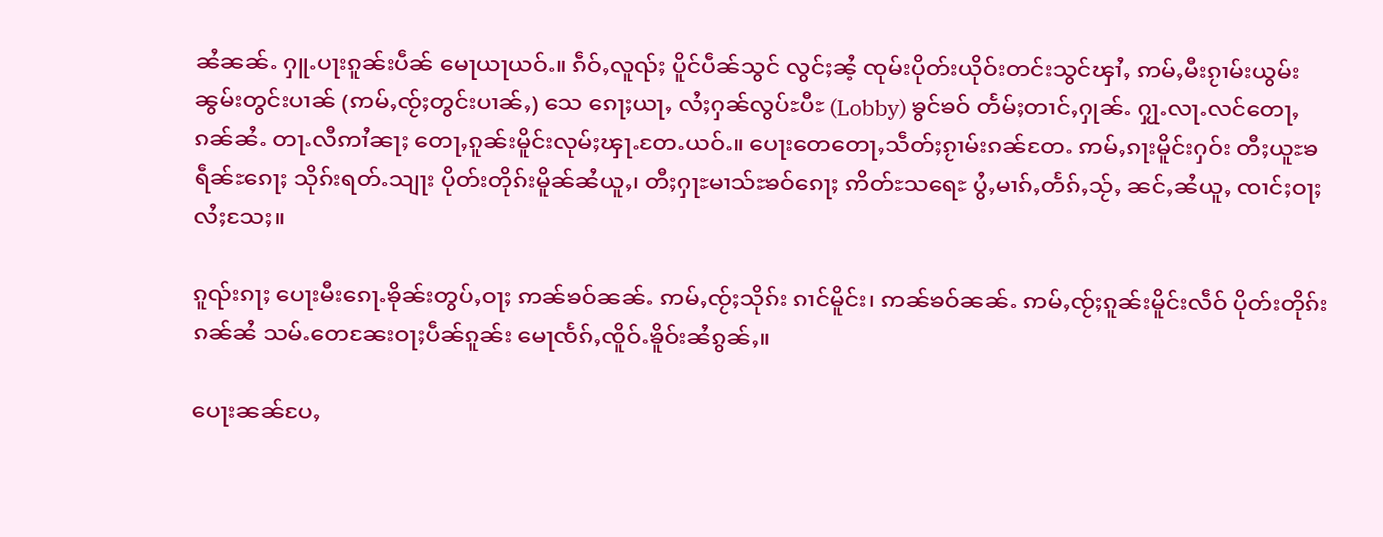ၼႆၼၼ်ႉ ႁူႉပႃးၵူၼ်းပဵၼ် မေႃယႃယဝ်ႉ။ ၵဵဝ်ႇလူၺ်ႈ ပိူင်ပဵၼ်သွင် လွင်ႈၼႆ့ ၸုမ်းပိုတ်းယိုဝ်းတင်းသွင်ၾၢႆႇ ဢမ်ႇမီးၵႂၢမ်းယွမ်းၼွမ်းတွင်းပၢၼ် (ဢမ်ႇၸႂ်ႈတွင်းပၢၼ်ႇ) သေ ၵေႃႈယႃႇ လႆႈႁၼ်လွပ်ႊပီႊ (Lobby) ၶွင်ၶဝ် တႅမ်ႈတၢင်ႇႁုၼ်ႉ ႁႂႃႉလႃႉလင်တေႃႇၵၼ်ၼႆႉ တႃႉလီဢၢႆၼႃႈ တေႃႇၵူၼ်းမိူင်းလုမ်ႈၾႃႉတႄႉယဝ်ႉ။ ပေႃးတေတေႃႇသဵတ်ႈၵႂၢမ်းၵၼ်တႄႉ ဢမ်ႇၵႃးမိူင်းႁဝ်း တီႈယူႊၶရဵၼ်ႊၵေႃႈ သိုၵ်းရတ်ႉသျႃး ပိုတ်းတိုၵ်းမိူၼ်ၼႆယူႇ၊ တီႈႁႃႊမၢသ်ႊၶဝ်ၵေႃႈ ဢိတ်ႊသရေႊ ပွႆႇမၢၵ်ႇတႅၵ်ႇသႂ်ႇ ၼင်ႇၼႆယူႇ ၸၢင်ႈဝႃႈလႆႈသႄႈ။

ၵူၺ်းၵႃႈ ပေႃးမီးၵေႃႉၶိုၼ်းတွပ်ႇဝႃႈ ဢၼ်ၶဝ်ၼၼ်ႉ ဢမ်ႇၸႂ်ႈသိုၵ်း ၵၢင်မိူင်း၊ ဢၼ်ၶဝ်ၼၼ်ႉ ဢမ်ႇၸႂ်ႈၵူၼ်းမိူင်းလဵဝ် ပိုတ်းတိုၵ်းၵၼ်ၼႆ သမ်ႉတေၼႄးဝႃႈပဵၼ်ၵူၼ်း မေႃၸႅၵ်ႇၸိူဝ်ႉၶိူဝ်းၼႆၵွၼ်ႇ။

ပေႃးၼၼ်ပႄႇ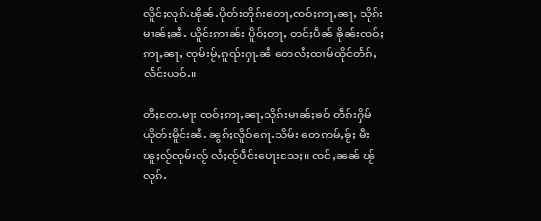လိူင်ႈလုၵ်ႉၽိုၼ်ႉပိုတ်းတိုၵ်းတေႃႇၸဝ်ႈဢႃႇၼႃႇ သိုၵ်းမၢၼ်ႈၼႆႉ ယိူင်းဢၢၼ်း ပိူဝ်ႈတႃႇ တင်ႈပဵၼ် ၶိုၼ်းၸဝ်ႈဢႃႇၼႃႇ ၸုမ်းမႂ်ႇၵူၺ်းႁႃႉၼႆ တေလႆႈထၢမ်ထိုင်တႅၵ်ႇလႅင်းယဝ်ႉ။

တီႈတႄႉမႃး ၸဝ်ႈဢႃႇၼႃႇသိုၵ်းမၢၼ်ႈၶဝ် တဵၵ်းႁိမ်ယိုတ်းမိူင်းၼႆႉ ၼွၵ်ႈလိူဝ်ၵေႃႉသိမ်း တေဢမ်ႇၶႂ်ႈ မီးၽူႈလႂ်ၸုမ်းလႂ် လႆႈၸႂ်ပဵင်းပေႃးသႄႈ။ ၸင်ႇၼၼ် ၽႂ်လုၵ်ႉ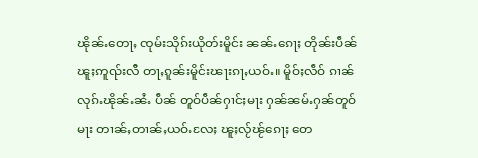ၽိုၼ်ႉတေႃႇ ၸုမ်းသိုၵ်းယိုတ်းမိူင်း ၼၼ်ႉၵေႃႈ တိုၼ်းပဵၼ်ၽူႈဢူၺ်းလီ တႃႇၵူၼ်းမိူင်းၽႃးၵႃႇယဝ်ႉ။ မိူဝ်ႈလဵဝ် ၵၢၼ်လုၵ်ႉၽိုၼ်ႉၼႆႉ ပဵၼ် တူဝ်ပဵၼ်ႁၢင်ႈမႃး ႁၼ်ၼမ်ႉႁၼ်တူဝ်မႃး တၢၼ်ႇတၢၼ်ႇယဝ်ႉလႄႈ ၽူႈလႂ်ၽႂ်ၵေႃႈ တေ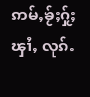ဢမ်ႇၶႂ်ႈႁႂ်ႈ ၾၢႆႇ လုၵ်ႉ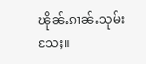ၽိုၼ်ႉၵၢၼ်ႉသုမ်းသႄႈ။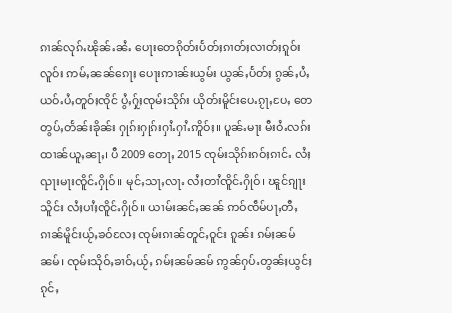ၵၢၼ်လုၵ်ႉၽိုၼ်ႉၼႆႉ ပေႃးတေၵိုတ်းပႅတ်ႈၵၢတ်ႈလၢတ်ႈၵူဝ်းလူဝ်း ဢမ်ႇၼၼ်ၵေႃႈ ပေႃးဢၢၼ်းယွမ်း ယွၼ်ႇပႅတ်ႈ ၵွၼ်ႇပႆႇယဝ်ႉပႆႇတူဝ်ႈၸိုင် ပွႆႇႁႂ်ႈၸုမ်းသိုၵ်း ယိုတ်းမိူင်းပေႉၵႂႃႇပႄႇ တေတွပ်ႇတႅၼ်းၶိုၼ်း ႁုၵ်းႁုၵ်းႁၢႆႉႁၢႆႉဢိူဝ်ႈ။ ပူၼ်ႉမႃး မီးဝႆႉလၵ်းထၢၼ်ယူႇၼႃႇ၊ ပီ 2009 တေႃႇ 2015 ၸုမ်းသိုၵ်းၵဝ်ႈၵၢင်ႉ လႆႈၺႃးမႃးၸိူင်ႉႁိုဝ်။ မုင်ႇသႃႇလႃႉ လႆႈတၢႆၸိူင်ႉႁိုဝ်၊ ၽူင်ၵျႃးသိူင်း လႆႈပၢႆႈၸိူင်ႉႁိုဝ်။ ယၢမ်းၼင်ႇၼၼ် ဢဝ်ၸဵမ်ပႃႇတီႇၵၢၼ်မိူင်းယႂ်ႇၶဝ်လႄႈ ၸုမ်းၵၢၼ်တူင်ႇဝူင်း ၵူၼ်း ၵမ်ႈၼမ်ၼမ်၊ ၸုမ်းသိုဝ်ႇၶၢဝ်ႇယႂ်ႇ ၵမ်ႈၼမ်ၼမ် ဢွၼ်ႁပ်ႉတွၼ်ႈယွင်ႈၵုင်ႇ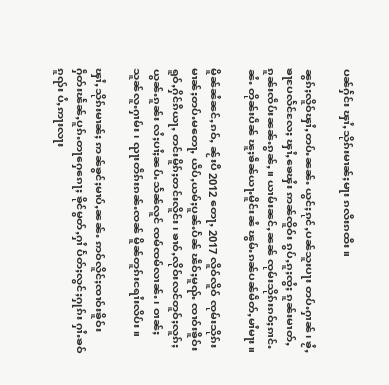ပၼ်ႁႅင်း ၾၢႆႇသိုၵ်းမၢၼ်ႈမႃး ၵလီးၵထီး။

ၼွၵ်ႈလိူဝ်ၾၢႆႇတပ်ႉၼၼ်ႉ ယွင်ႈၵုင်ႇပၼ်သူးပႃး တပ်ႉႁၢၼ်၊ ၶႂႆႇၶႃပႄလႅင်လႄႈ ၾၢႆႇၶေၾႆး ဢၼ်ၸိူဝ်း ၵွပ်ႇၵူႈၸွႆႈ ၵူၼ်းမၢတ်ႇၵူၼ်းၸဵပ်းၼၼ်ႉၵွၼ်ႇ။ ယၢမ်းၼင်ႇၼၼ် ၸုမ်းသိုၵ်းၵဝ်ႈၵၢင်ႉၼႆႉ တိုၼ်းပဵၼ် ၽူႈၶဵၼ်ယႃႉမိူင်းၼႆ ၽွမ်ႉၵၼ်ပၼ်မဵတ်ႇမၢႆမႃး။

မိူၼ်ၼႆၼင်ႇၵဝ်ႇ ၼႂ်းပီ 2012 တေႃႇ 2017 လိူဝ်လိူဝ် ၸုမ်းသိုၵ်းမၢၼ်ႈတပ်ႉမတေႃႇ ယဵပ်ႇယမ်ႈပူၼ်ႉပႅၼ် ၽဵဝ်ႈမူၺ်ႉ ၸၢဝ်းၶိူဝ်းရူဝ်ႇႁိင်ၵီယႃႇ တင်းမိူၵ်ႈတင်းလိူင်း၊ ၶၢဝ်ႇလိုဝ်းလင်တူဝ်ႈလူၵ်ႈ ယွၼ်ႉၵူၼ်း လႆႈပၢႆႈၼပ်ႉသႅၼ်လူင် ၸမ်ၸမ်လၢၼ်ႉ၊ ဝၢၼ်ႈသူၼ်လူႉႁၢမ်း၊ ၺႃးတဵၵ်းၵၼ်ႉၸၼ် မိူၼ်တူၵ်းငရၢႆးလိပ်း။

ၾၢႆႇသိုၵ်းမၢၼ်ႈ ဢၼ်ၶွင်ႈမၢပ်ႇၼၼ်ႉ ဢဝ်လိူင်ႈၸၢဝ်းၶိူဝ်း ႁဵတ်းၽႅၼ်ႇပူၵ်ႉတႃႁေၵေႃႈ ၶိုင်မွတ်ႇႁၢႆ ပႅတ်ႈလွင်ႈႁုၵ်း ႁၢႆႉၶဝ်ၵူၺ်း ပႆႇဢႃးလႃး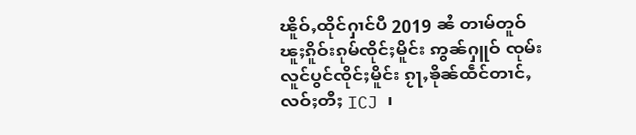ၽိူဝ်ႇထိုင်ႁၢင်ပီ 2019 ၼႆ တၢမ်တူဝ်ၽူႈၵိူဝ်းၵုမ်ၸိုင်ႈမိူင်း ဢွၼ်ႁူဝ် ၸုမ်းလူင်ပွင်ၸိုင်ႈမိူင်း ၵႂႃႇၶိုၼ်ထဵင်တၢင်ႇလဝ်ႈတီႈ ICJ ၊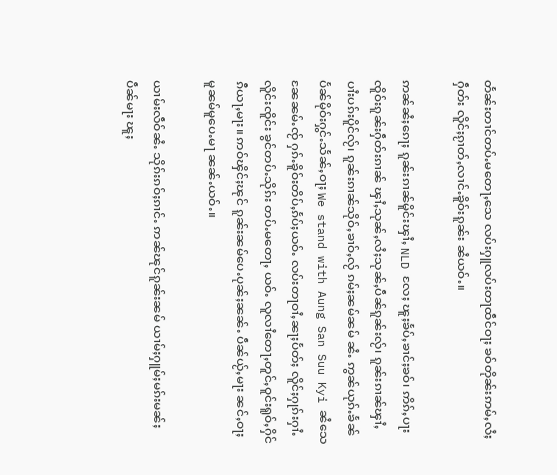တႅၼ်းတၢင်တပ်ႉမတေႃႇသေ လပ်းႁူလပ်းတႃထဵင်ဝႃႈ ၶဝ်တိုၼ်းဢမ်ႇလႆႈႁဵတ်း လိူင်ႈၵႂၢတ်ႇလၢင်ႉၶိူဝ်းၵူၼ်း ၼႆယဝ်ႉ။

ဢၼ်ၼႆႈၵေႃႈ ၵူၼ်းၵၢၼ်မိူင်းၾၢႆႇ NLD လႄႈ ၽူႈၶႅပ်ႇၶၢင်ႈၶဝ်၊ ဢိၵ်ႇပႃး ၸိူဝ်းၵူၼ်းႁဵတ်းၵၢၼ် ၾၢႆႇသုၼ်ႇလႆႈသုၼ်ႇပဵၼ်ၵူၼ်းလႂ်၊ ၵူၼ်းၵၢၼ်ၾၢႆႇပၢႆးပၵ်းပိူင်လႂ်၊ ၵူၼ်းၵၢၼ်သိုဝ်ႇၶၢဝ်ႇလႂ် ၵမ်ႈၼမ်ၼမ် ၼႆႉ ဢွၼ်ယုၵ်ႉၶႅၼ်ပႅၼ်မိုဝ်းႁွင်ႉသႅၼ်ႇဝႃႈ We stand with Aung San Suu Kyi ၼႆသေ ၼႄၼမ်ႉၸႂ် ႁၵ်ႉၶိူဝ်းတိပ်ႇၵႅပ်ႈယဝ်ႉ လပ်းတႃဝၢႆႇၼႃႈပႅတ်ႈ လိူင်ႈႁုၵ်းႁၢႆႉလိူင်းၸိူင်း ၶွင်တပ်ႉသိုၵ်း တပ်ႉမတေႃႇ ယဝ်ႉ လူလၢႆတေႃႇတူင်ႇဝူင်းရူဝ်ႇႁိင်ၵီယႃႇမႃး။ ဢဝ်ၾိင်ႈၽုင် ၵူၼ်းၼမ်ပေႉပုၼ်ႈၼၼ်ႉ ပဵၼ်ယႂ်ႇမႃး ၼင်ႇဝႃႈ မူၼမ်မူပေႉမႃ ၼၼ်ႉယဝ်ႉ။

ယၢမ်းလဵဝ်ၼႆႉ သိုၵ်းၵဝ်ႈၵၢင်ႉ ဢၼ်ၽုင်ၵူၼ်းၼမ် ယၢမ်ႈႁူမ်ႈမၵ်းမၼ်ႈပဵၼ်မႃး ၽူႈ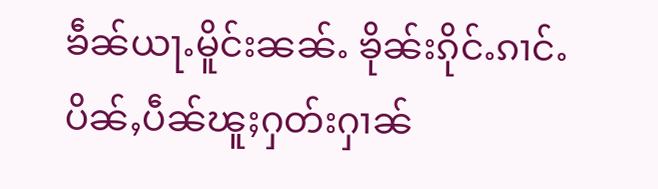ၶဵၼ်ယႃႉမိူင်းၼၼ်ႉ ၶိုၼ်းၵိုင်ႉၵၢင်ႉပိၼ်ႇပဵၼ်ၽူႈႁတ်းႁၢၼ်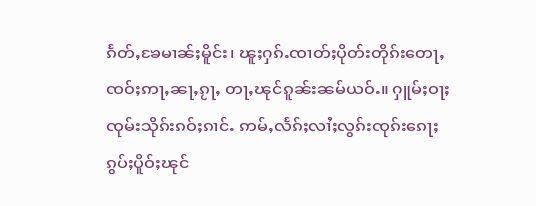ၵႅတ်ႇၶႄမၢၼ်ႈမိူင်း၊ ၽူႈႁၵ်ႉၸၢတ်ႈပိုတ်းတိုၵ်းတေႃႇ ၸဝ်ႈဢႃႇၼႃႇၵႂႃႇ တႃႇၽုင်ၵူၼ်းၼမ်ယဝ်ႉ။ ႁူမ်ႈဝႃႈ ၸုမ်းသိုၵ်းၵဝ်ႈၵၢင်ႉ ဢမ်ႇလႅၵ်ႈလၢႆႈလွၵ်းၸုၵ်းၵေႃႈ ၵွပ်ႈပိူဝ်ႈၽုင်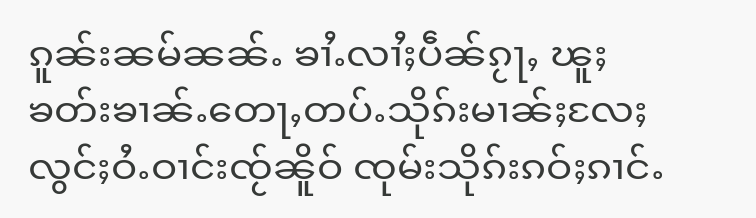ၵူၼ်းၼမ်ၼၼ်ႉ ၶၢႆႉလၢႆႈပဵၼ်ၵႂႃႇ ၽူႈ ၶတ်းၶၢၼ်ႉတေႃႇတပ်ႉသိုၵ်းမၢၼ်ႈလႄႈ လွင်ႈဝႆႉဝၢင်းၸႂ်ၼိူဝ် ၸုမ်းသိုၵ်းၵဝ်ႈၵၢင်ႉ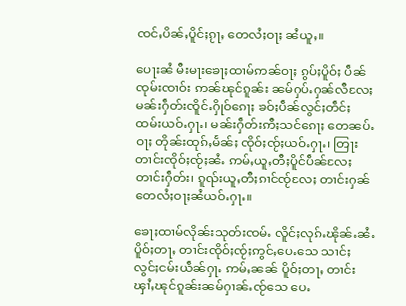ၸင်ႇပိၼ်ႇပိူင်ႈၵႂႃႇ တေလႆႈဝႃႈ ၼႆယူႇ။

ပေႃးၼႆ မီးမႃးၶေႃႈထၢမ်ဢၼ်ဝႃႈ ၵွပ်ႈပိူဝ်ႈ ပဵၼ်ၸုမ်းၸၢဝ်း ဢၼ်ၽုင်ၵူၼ်း ၼမ်ႁပ်ႉႁၼ်လီလႄႈ မၼ်းႁဵတ်းၸိူင်ႉႁိုဝ်ၵေႃႈ ၶဝ်ႈပဵၼ်လွင်ႈတဵင်ႈထမ်းယဝ်ႉႁႃႉ၊ မၼ်းႁဵတ်းဢီႈသင်ၵေႃႈ တေၼပ်ႉဝႃႈ တိုၼ်းထုၵ်ႇမႅၼ်ႈ ၸိုဝ်ႈၸႂ်ႈယဝ်ႉႁႃႉ၊ တြႃးတၢင်းၸိုဝ်ႈၸႂ်ႈၼႆႉ ဢမ်ႇယူႇတီႈပိူင်ပဵၼ်လႄႈ တၢင်းႁဵတ်း၊ ၵူၺ်းယူႇတီႈၵၢင်ၸႂ်လႄႈ တၢင်းႁၼ် တေလႆႈဝႃႈၼႆယဝ်ႉႁႃႉ။

ၶေႃႈထၢမ်လိုၼ်းသုတ်းၸမ်ႉ လိူင်ႈလုၵ်ႉၽိုၼ်ႉၼႆႉ ပိူဝ်ႈတႃႇ တၢင်းၸိုဝ်ႈၸႂ်ႈဢွင်ႇပေႉသေ သၢင်ႈလွင်ႈငမ်းယဵၼ်ႁႃႉ ဢမ်ႇၼၼ် ပိူဝ်ႈတႃႇ တၢင်းၾၢႆႇၽုင်ၵူၼ်းၼမ်ႁၢၼ်ႉၸႂ်သေ ပေႉ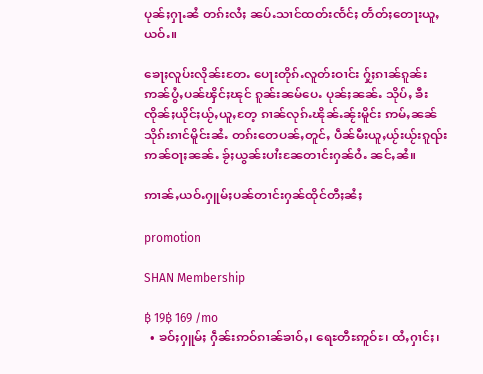ပုၼ်ႈႁႃႉၼႆ တၵ်းလႆႈ ၼပ်ႉသၢင်ထတ်းၸႅင်ႈ တႅတ်ႈတေႃးယူႇယဝ်ႉ။

ၶေႃႈလူပ်းလိုၼ်းတႄႉ ပေႃးတိုၵ်ႉလူတ်းဝၢင်း ႁႂ်ႈၵၢၼ်ၵူၼ်း ဢၼ်ပွႆႇပၼ်ၾိင်ႈၽုင် ၵူၼ်းၼမ်ပေႉ ပုၼ်ႈၼၼ်ႉ သိုပ်ႇ ၶီးၸိုၼ်ႈယိုင်ႈယႂ်ႇယူႇတႄ့ ၵၢၼ်လုၵ်ႉၽိုၼ်ႉၼႂ်းမိူင်း ဢမ်ႇၼၼ် သိုၵ်းၵၢင်မိူင်းၼႆႉ တၵ်းတေပၼ်ႇတူင်ႇ ပဵၼ်မီးယူႇယႂ်းယႂ်းၵူၺ်း ဢၼ်ဝႃႈၼၼ်ႉ ၶႂ်ႈယွၼ်းပၢႆးၼႄတၢင်းႁၼ်ဝႆႉ ၼင်ႇၼႆ။

ဢၢၼ်ႇယဝ်ႉႁူမ်ႈပၼ်တၢင်းႁၼ်ထိုင်တီႈၼႆႈ

promotion

SHAN Membership

฿ 19฿ 169 /mo
  • ၶဝ်ႈႁူမ်ႈ ႁဵၼ်းဢဝ်ၵၢၼ်ၶၢဝ်ႇ၊ ရေႊတီႊဢူဝ်ႊ၊ ထႆႇႁၢင်ႈ၊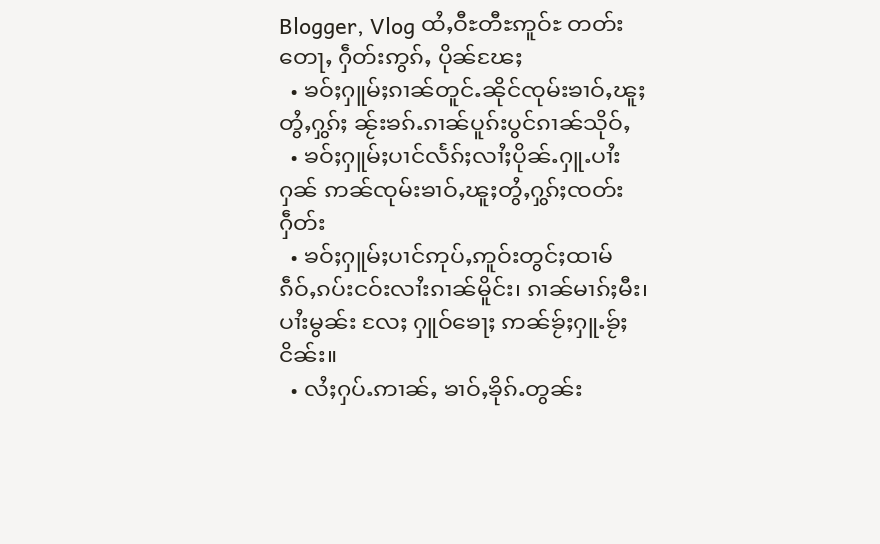Blogger, Vlog ထႆႇဝီႊတီႊဢူဝ်ႊ တတ်းတေႃႇ ႁဵတ်းဢွၵ်ႇ ပိုၼ်ၽႄႈ
  • ၶဝ်ႈႁူမ်ႈၵၢၼ်တူင်ႉၼိုင်ၸုမ်းၶၢဝ်ႇၽူႈတွႆႇႁွၵ်ႈ ၼႂ်းၶၵ်ႉၵၢၼ်ပူၵ်းပွင်ၵၢၼ်သိုဝ်ႇ
  • ၶဝ်ႈႁူမ်ႈပၢင်လႅၵ်ႈလၢႆႈပိုၼ်ႉႁူႉပၢႆးႁၼ် ဢၼ်ၸုမ်းၶၢဝ်ႇၽူႈတွႆႇႁွၵ်ႈၸတ်းႁဵတ်း
  • ၶဝ်ႈႁူမ်ႈပၢင်ဢုပ်ႇဢူဝ်းတွင်ႈထၢမ် ၵဵဝ်ႇၵပ်းငဝ်းလၢႆးၵၢၼ်မိူင်း၊ ၵၢၼ်မၢၵ်ႈမီး၊ ပၢႆးမွၼ်း လႄႈ ႁူဝ်ၶေႃႈ ဢၼ်ၶႂ်ႈႁူႉၶႂ်ႈငိၼ်း။
  • လႆႈႁပ်ႉဢၢၼ်ႇ ၶၢဝ်ႇၶိုၵ်ႉတွၼ်း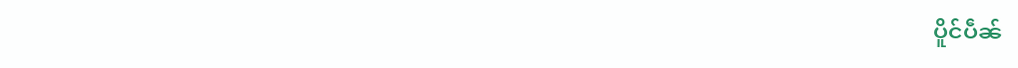ပိူင်ပဵၼ်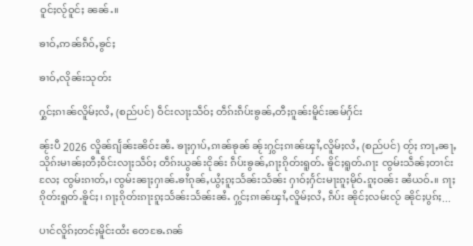ဝူင်ႈလႂ်ဝူင်ႈ ၼၼ်ႉ။

ၶၢဝ်ႇဢၼ်ၵဵဝ်ႇၶွင်ႈ

ၶၢဝ်ႇလိုၼ်းသုတ်း

ႁွင်ႈၵၢၼ်လိူမ်ႈလႆႇ (စည်ပင်) ဝဵင်းလႃႈသဵဝ်ႈ တဵၵ်းၵဵပ်းၶွၼ်ႇတီႈၵူၼ်းမိူင်းၼမ်ႁႅင်း

ၼႂ်းပီ 2026 လိူၼ်ၵျႅၼ်ႊၼိဝ်ႊၼႆႉ ၶႃႈႁၢပ်ႇၵၢၼ်ၶုၼ် ၼႂ်းႁွင်ႈၵၢၼ်ၾၢႆႇလိူမ်ႈလႆႇ (စည်ပင်) တႂ်ႈ ဢႃႇၼႃႇသိုၵ်းမၢၼ်ႈတီႈဝဵင်းလႃႈသဵဝ်ႈ တဵၵ်းယွၼ်းငိုၼ်း ၵဵပ်းၶွၼ်ႇၵႃႈၵိုတ်းရူတ်ႉ ၶိူင်ႈရူတ်ႉၵႃး ၸွမ်းသဵၼ်ႈတၢင်း လႄႈ ၸွမ်းၵၢတ်ႇ၊ ၸွမ်းၼႃႈႁၢၼ်ႉၶၢႆၵုၼ်ႇယွႆႈၵူႈသႅၼ်းသႅၼ်း ႁၢဝ်ႈႁႅင်းမႃးၵူႈမိုဝ်ႉၵူႈဝၼ်း ၼႆယဝ်ႉ။ ၵႃႈၵိုတ်းရူတ်ႉၶိူင်ႈ၊ ၵႃႈၵိုတ်းၵႃးၵူႈသႅၼ်းသႅၼ်းၼႆႉ ႁွင်ႈၵၢၼ်ၾၢႆႇလိူမ်ႈလႆႇ ၵဵပ်း ၼိုင်ႈလမ်းလႂ် ၼိုင်ႈပွၵ်ႈ...

ပၢင်လိူၵ်ႈတင်ႈမိူင်းထႆး တေၶႄႉၵၼ်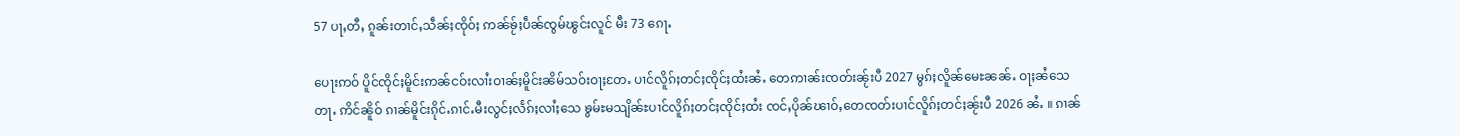57 ပႃႇတီႇ ၵူၼ်းတၢင်ႇသဵၼ်ႈၸိုဝ်ႈ ဢၼ်ၶႂ်ႈပဵၼ်ၸွမ်ၽွင်းလူင် မီး 73 ၵေႃႉ

ပေႃးဢဝ် ပိူင်ၸိုင်ႈမိူင်းဢၼ်ငဝ်းလၢႆးဝၢၼ်ႈမိူင်းၼိမ်သဝ်းဝႃႈတႄႉ ပၢင်လိူၵ်ႈတင်ႈၸိုင်ႈထႆးၼႆႉ တေဢၢၼ်းၸတ်းၼႂ်းပီ 2027 မွၵ်ႈလိူၼ်မေႊၼၼ်ႉ ဝႃႈၼႆသေတႃႉ ဢိင်ၼိူဝ် ၵၢၼ်မိူင်းၵိုင်ႉၵၢင်ႉမီးလွင်ႈလႅၵ်ႈလၢႆႈသေ ၶွမ်ႊမသျိၼ်ႊပၢင်လိူၵ်ႈတင်ႈၸိုင်ႈထႆး ၸင်ႇပိုၼ်ၽၢဝ်ႇတေၸတ်းပၢင်လိူၵ်ႈတင်ႈၼႂ်းပီ 2026 ၼႆႉ ။ ၵၢၼ်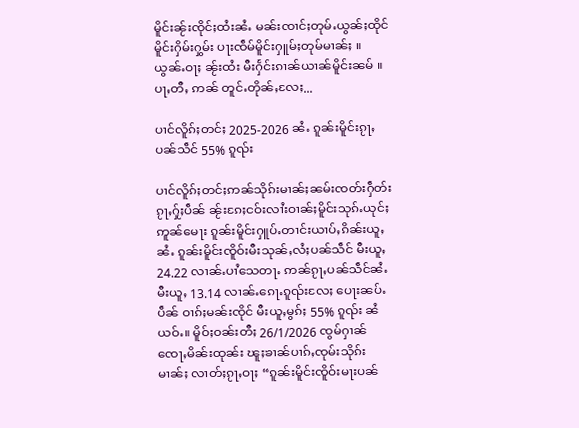မိူင်းၼႂ်းၸိုင်ႈထႆးၼႆႉ မၼ်းၸၢင်ႈတုမ်ႉယွၼ်ႈထိုင်မိူင်းႁိမ်းႁွမ်း ပႃးၸဵမ်မိူင်းႁူမ်ႈတုမ်မၢၼ်ႈ ။ ယွၼ်ႉဝႃႈ ၼႂ်းထႆး မီးႁႅင်းၵၢၼ်ယၢၼ်မိူင်းၼမ် ။ ပႃႇတီႇ ဢၼ် တူင်ႉတိုၼ်ႇလႄႈ...

ပၢင်လိူၵ်ႈတင်ႈ 2025-2026 ၼႆႉ ၵူၼ်းမိူင်းၵႂႃႇပၼ်သဵင် 55% ၵူၺ်း

ပၢင်လိူၵ်ႈတင်ႈဢၼ်သိုၵ်းမၢၼ်ႈၼမ်းၸတ်းႁဵတ်းၵႂႃႇႁႂ်ႈပဵၼ် ၼႂ်းၵႄႈငဝ်းလၢႆးဝၢၼ်ႈမိူင်းသုၵ်ႉယုင်ႈ ဢူၼ်မေႃး ၵူၼ်းမိူင်းႁူပ်ႉတၢင်းယၢပ်ႇၵိၼ်းယူႇၼႆႉ ၵူၼ်းမိူင်းၸိူဝ်းမီးသုၼ်ႇလႆႈပၼ်သဵင် မီးယူႇ 24.22 လၢၼ်ႉပၢႆသေတႃႉ ဢၼ်ၵႂႃႇပၼ်သဵင်ၼႆႉ မီးယူႇ 13.14 လၢၼ်ႉၵေႃႉၵူၺ်းလႄႈ ပေႃးၼပ်ႉပဵၼ် ဝၢၵ်ႈမၼ်းၸိုင် မီးယူႇမွၵ်ႈ 55% ၵူၺ်း ၼႆယဝ်ႉ။ မိူဝ်ႈဝၼ်းတီႈ 26/1/2026 ၸွမ်ႁၢၼ်ၸေႃႇမိၼ်းထုၼ်း ၽူႈၶၢၼ်ပၢၵ်ႇၸုမ်းသိုၵ်းမၢၼ်ႈ လၢတ်ႈၵႂႃႇဝႃႈ “ၵူၼ်းမိူင်းၸိူဝ်းမႃးပၼ်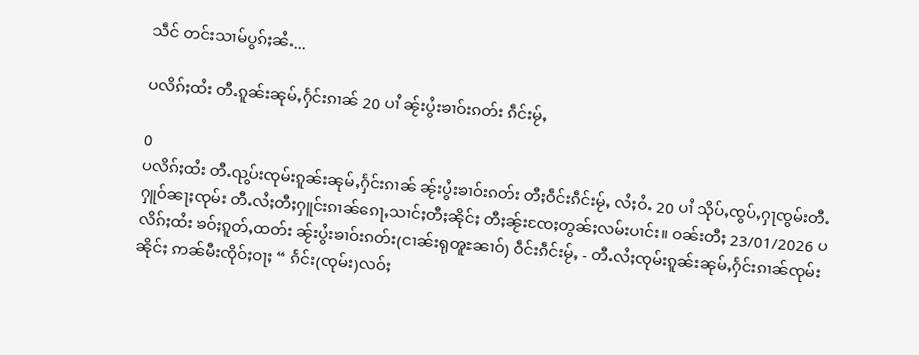သဵင် တင်းသၢမ်ပွၵ်ႈၼႆႉ...

ပလိၵ်ႈထႆး တီႉၵူၼ်းၼုမ်ႇႁႅင်းၵၢၼ် 20 ပၢႆ ၼႂ်းပွႆးၶၢဝ်းၵတ်း ၵဵင်းမႂ်ႇ

0
ပလိၵ်ႈထႆး တီႉၺွပ်းၸုမ်းၵူၼ်းၼုမ်ႇႁႅင်းၵၢၼ် ၼႂ်းပွႆးၶၢဝ်းၵတ်း တီႈဝဵင်းၵဵင်းမႂ်ႇ လႆႈဝႆႉ 20 ပၢႆ သိုပ်ႇၸွပ်ႇႁႃၸွမ်းတီႉႁူဝ်ၼႃႈၸုမ်း တီႉလႆႈတီႈႁူင်းၵၢၼ်ၵေႃႇသၢင်ႈတီႈၼိုင်ႈ တီႈၼႂ်းၸႄႈတွၼ်ႈလမ်းပၢင်း။ ဝၼ်းတီႈ 23/01/2026 ပလိၵ်ႈထႆး ၶဝ်ႈၵူတ်ႇထတ်း ၼႂ်းပွႆးၶၢဝ်းၵတ်း(ငၢၼ်းရုၻူႊၼၢဝ်) ဝဵင်းၵဵင်းမႂ်ႇ - တီႉလႆႈၸုမ်းၵူၼ်းၼုမ်ႇႁႅင်းၵၢၼ်ၸုမ်းၼိုင်ႈ ဢၼ်မီးၸိုဝ်ႈဝႃႈ “ ၵႅင်း(ၸုမ်း)လဝ်ႈ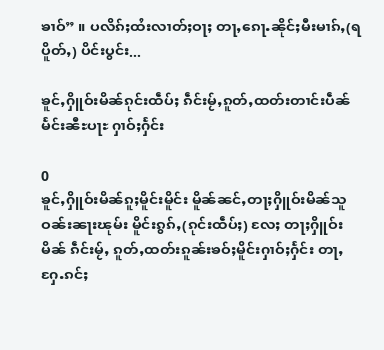ၶၢဝ်” ။ ပလိၵ်ႈထႆးလၢတ်ႈဝႃႈ တႃႇၵေႃႉၼိုင်ႈမီးမၢၵ်ႇ(ရပိူတ်ႇ) ပိင်းပွင်း...

ၶူင်ႇႁိူဝ်းမိၼ်ၵုင်းထဵပ်ႈ ၵဵင်းမႂ်ႇၵူတ်ႇထတ်းတၢင်းပဵၼ်မႅင်းၼီႊပႃႊ ႁၢဝ်ႈႁႅင်း

0
ၶူင်ႇႁိူဝ်းမိၼ်ၵူႈမိူင်းမိူင်း မိူၼ်ၼင်ႇတႃႈႁိူဝ်းမိၼ်သူဝၼ်းၼႃးၽုမ်း မိူင်းၵွၵ်ႇ(ၵုင်းထဵပ်ႈ) လႄႈ တႃႈႁိူဝ်းမိၼ် ၵဵင်းမႂ်ႇ ၵူတ်ႇထတ်းၵူၼ်းၶဝ်ႈမိူင်းႁၢဝ်ႈႁႅင်း တႃႇႁႄႉၵင်ႈ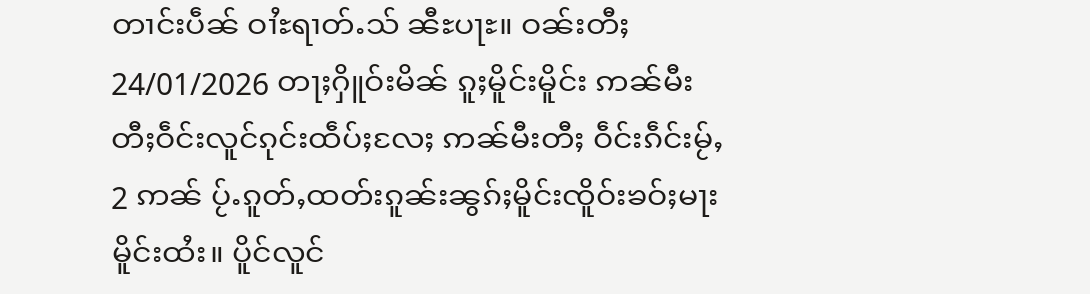တၢင်းပဵၼ် ဝၢႆႊရၢတ်ႉသ် ၼီႊပႃႊ။ ဝၼ်းတီႈ 24/01/2026 တႃႈႁိူဝ်းမိၼ် ၵူႈမိူင်းမိူင်း ဢၼ်မီးတီႈဝဵင်းလူင်ၵုင်းထဵပ်ႈလႄႈ ဢၼ်မီးတီႈ ဝဵင်းၵဵင်းမႂ်ႇ 2 ဢၼ် ပႂ်ႉၵူတ်ႇထတ်းၵူၼ်းၼွၵ်ႈမိူင်းၸိူဝ်းၶဝ်ႈမႃးမိူင်းထႆး။ ပိူင်လူင်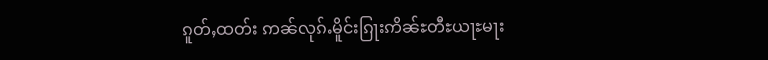ၵူတ်ႇထတ်း ဢၼ်လုၵ်ႉမိူင်းၵြႃးဢိၼ်ႊတီႊယႃႊမႃး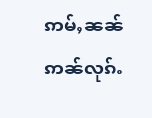ဢမ်ႇၼၼ် ဢၼ်လုၵ်ႉ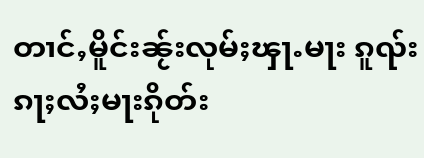တၢင်ႇမိူင်းၼႂ်းလုမ်ႈၾႃႉမႃး ၵူၺ်းၵႃႈလႆႈမႃးၵိုတ်း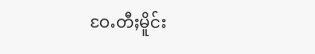ဝႄႉတီႈမိူင်း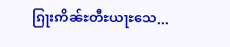ၵြႃးဢိၼ်ႊတီႊယႃႊသေ...